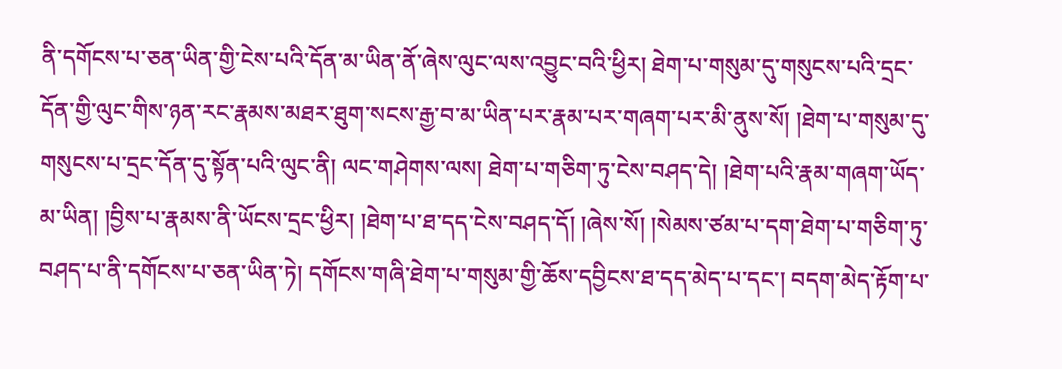ནི་དགོངས་པ་ཅན་ཡིན་གྱི་ངེས་པའི་དོན་མ་ཡིན་ནོ་ཞེས་ལུང་ལས་འབྱུང་བའི་ཕྱིར། ཐེག་པ་གསུམ་དུ་གསུངས་པའི་དྲང་དོན་གྱི་ལུང་གིས་ཉན་རང་རྣམས་མཐར་ཐུག་སངས་རྒྱ་བ་མ་ཡིན་པར་རྣམ་པར་གཞག་པར་མི་ནུས་སོ། །ཐེག་པ་གསུམ་དུ་གསུངས་པ་དྲང་དོན་དུ་སྟོན་པའི་ལུང་ནི། ལང་གཤེགས་ལས། ཐེག་པ་གཅིག་ཏུ་ངེས་བཤད་དེ། །ཐེག་པའི་རྣམ་གཞག་ཡོད་མ་ཡིན། །བྱིས་པ་རྣམས་ནི་ཡོངས་དྲང་ཕྱིར། །ཐེག་པ་ཐ་དད་ངེས་བཤད་དོ། །ཞེས་སོ། །སེམས་ཙམ་པ་དག་ཐེག་པ་གཅིག་ཏུ་བཤད་པ་ནི་དགོངས་པ་ཅན་ཡིན་ཏེ། དགོངས་གཞི་ཐེག་པ་གསུམ་གྱི་ཆོས་དབྱིངས་ཐ་དད་མེད་པ་དང་། བདག་མེད་རྟོག་པ་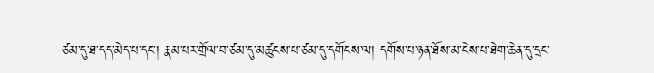ཙམ་དུ་ཐ་དད་མེད་པ་དང་། རྣམ་པར་གྲོལ་བ་ཙམ་དུ་མཚུངས་པ་ཙམ་དུ་དགོངས་ལ། དགོས་པ་ཉན་ཐོས་མ་ངེས་པ་ཐེག་ཆེན་དུ་དྲང་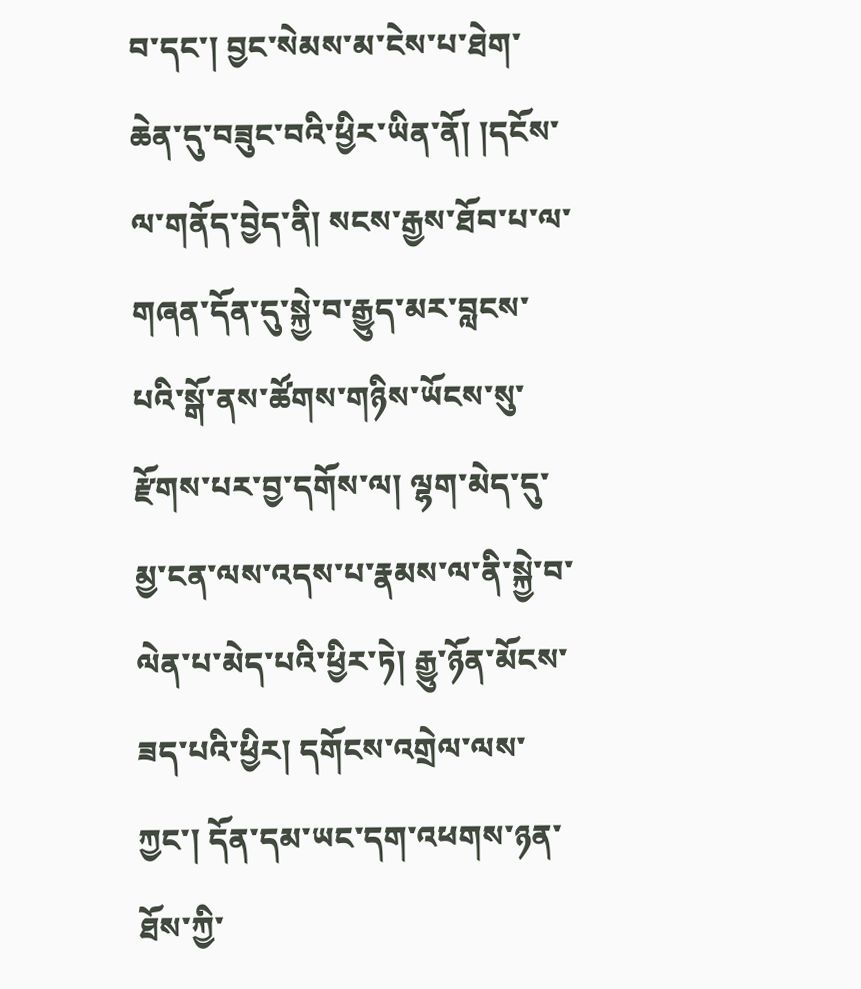བ་དང་། བྱང་སེམས་མ་ངེས་པ་ཐེག་ཆེན་དུ་བཟུང་བའི་ཕྱིར་ཡིན་ནོ། །དངོས་ལ་གནོད་བྱེད་ནི། སངས་རྒྱས་ཐོབ་པ་ལ་གཞན་དོན་དུ་སྐྱེ་བ་རྒྱུད་མར་བླངས་པའི་སྒོ་ནས་ཚོགས་གཉིས་ཡོངས་སུ་རྫོགས་པར་བྱ་དགོས་ལ། ལྷག་མེད་དུ་མྱ་ངན་ལས་འདས་པ་རྣམས་ལ་ནི་སྐྱེ་བ་ལེན་པ་མེད་པའི་ཕྱིར་ཏེ། རྒྱུ་ཉོན་མོངས་ཟད་པའི་ཕྱིར། དགོངས་འགྲེལ་ལས་ཀྱང་། དོན་དམ་ཡང་དག་འཕགས་ཉན་ཐོས་ཀྱི་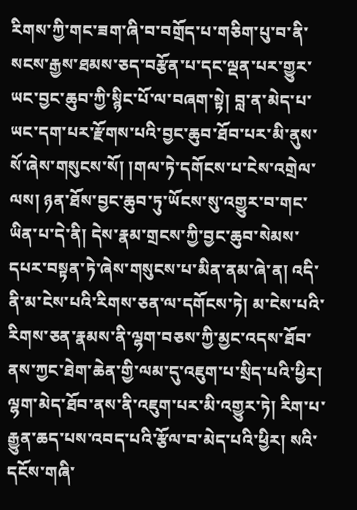རིགས་ཀྱི་གང་ཟག་ཞི་བ་བགྲོད་པ་གཅིག་པུ་བ་ནི་སངས་རྒྱས་ཐམས་ཅད་བརྩོན་པ་དང་ལྡན་པར་གྱུར་ཡང་བྱང་ཆུབ་ཀྱི་སྙིང་པོ་ལ་བཞག་སྟེ། བླ་ན་མེད་པ་ཡང་དག་པར་རྫོགས་པའི་བྱང་ཆུབ་ཐོབ་པར་མི་ནུས་སོ་ཞེས་གསུངས་སོ། །གལ་ཏེ་དགོངས་པ་ངེས་འགྲེལ་ལས། ཉན་ཐོས་བྱང་ཆུབ་ཏུ་ཡོངས་སུ་འགྱུར་བ་གང་ཡིན་པ་དེ་ནི། དེས་རྣམ་གྲངས་ཀྱི་བྱང་ཆུབ་སེམས་དཔར་བསྟན་ཏེ་ཞེས་གསུངས་པ་མིན་ནམ་ཞེ་ན། འདི་ནི་མ་ངེས་པའི་རིགས་ཅན་ལ་དགོངས་ཏེ། མ་ངེས་པའི་རིགས་ཅན་རྣམས་ནི་ལྷག་བཅས་ཀྱི་མྱང་འདས་ཐོབ་ནས་ཀྱང་ཐེག་ཆེན་གྱི་ལམ་དུ་འཇུག་པ་སྲིད་པའི་ཕྱིར། ལྷག་མེད་ཐོབ་ནས་ནི་འཇུག་པར་མི་འགྱུར་ཏེ། རིག་པ་རྒྱུན་ཆད་པས་འབད་པའི་རྩོལ་བ་མེད་པའི་ཕྱིར། སའི་དངོས་གཞི་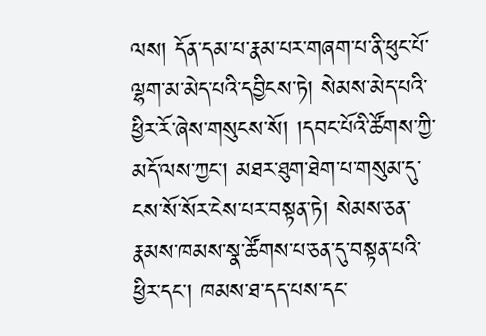ལས། དོན་དམ་པ་རྣམ་པར་གཞག་པ་ནི་ཕུང་པོ་ལྷག་མ་མེད་པའི་དབྱིངས་ཏེ། སེམས་མེད་པའི་ཕྱིར་རོ་ཞེས་གསུངས་སོ། །དབང་པོའི་ཚོགས་ཀྱི་མདོ་ལས་ཀྱང་། མཐར་ཐུག་ཐེག་པ་གསུམ་དུ་ངས་སོ་སོར་ངེས་པར་བསྟན་ཏེ། སེམས་ཅན་རྣམས་ཁམས་སྣ་ཚོགས་པ་ཅན་དུ་བསྟན་པའི་ཕྱིར་དང་། ཁམས་ཐ་དད་པས་དང་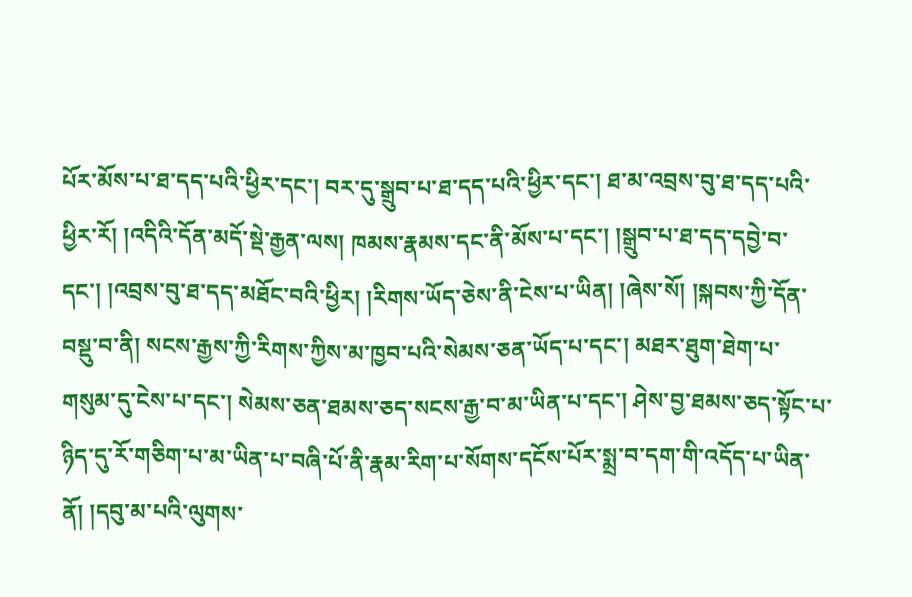པོར་མོས་པ་ཐ་དད་པའི་ཕྱིར་དང་། བར་དུ་སྒྲུབ་པ་ཐ་དད་པའི་ཕྱིར་དང་། ཐ་མ་འབྲས་བུ་ཐ་དད་པའི་ཕྱིར་རོ། །འདིའི་དོན་མདོ་སྡེ་རྒྱན་ལས། ཁམས་རྣམས་དང་ནི་མོས་པ་དང་། །སྒྲུབ་པ་ཐ་དད་དབྱེ་བ་དང་། །འབྲས་བུ་ཐ་དད་མཐོང་བའི་ཕྱིར། །རིགས་ཡོད་ཅེས་ནི་ངེས་པ་ཡིན། །ཞེས་སོ། །སྐབས་ཀྱི་དོན་བསྡུ་བ་ནི། སངས་རྒྱས་ཀྱི་རིགས་ཀྱིས་མ་ཁྱབ་པའི་སེམས་ཅན་ཡོད་པ་དང་། མཐར་ཐུག་ཐེག་པ་གསུམ་དུ་ངེས་པ་དང་། སེམས་ཅན་ཐམས་ཅད་སངས་རྒྱ་བ་མ་ཡིན་པ་དང་། ཤེས་བྱ་ཐམས་ཅད་སྟོང་པ་ཉིད་དུ་རོ་གཅིག་པ་མ་ཡིན་པ་བཞི་པོ་ནི་རྣམ་རིག་པ་སོགས་དངོས་པོར་སྨྲ་བ་དག་གི་འདོད་པ་ཡིན་ནོ། །དབུ་མ་པའི་ལུགས་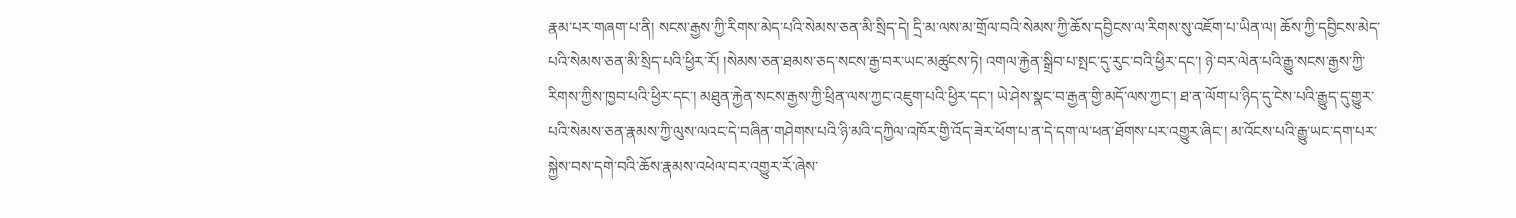རྣམ་པར་གཞག་པ་ནི། སངས་རྒྱས་ཀྱི་རིགས་མེད་པའི་སེམས་ཅན་མི་སྲིད་དེ། དྲི་མ་ལས་མ་གྲོལ་བའི་སེམས་ཀྱི་ཆོས་དབྱིངས་ལ་རིགས་སུ་འཇོག་པ་ཡིན་ལ། ཆོས་ཀྱི་དབྱིངས་མེད་པའི་སེམས་ཅན་མི་སྲིད་པའི་ཕྱིར་རོ། །སེམས་ཅན་ཐམས་ཅད་སངས་རྒྱ་བར་ཡང་མཚུངས་ཏེ། འགལ་རྐྱེན་སྒྲིབ་པ་སྤང་དུ་རུང་བའི་ཕྱིར་དང་། ཉེ་བར་ལེན་པའི་རྒྱུ་སངས་རྒྱས་ཀྱི་རིགས་ཀྱིས་ཁྱབ་པའི་ཕྱིར་དང་། མཐུན་རྐྱེན་སངས་རྒྱས་ཀྱི་ཕྲིན་ལས་ཀྱང་འཇུག་པའི་ཕྱིར་དང་། ཡེ་ཤེས་སྣང་བ་རྒྱན་གྱི་མདོ་ལས་ཀྱང་། ཐ་ན་ལོག་པ་ཉིད་དུ་ངེས་པའི་རྒྱུད་དུ་གྱུར་པའི་སེམས་ཅན་རྣམས་ཀྱི་ལུས་ལའང་དེ་བཞིན་གཤེགས་པའི་ཉི་མའི་དཀྱིལ་འཁོར་གྱི་འོད་ཟེར་ཕོག་པ་ན་དེ་དག་ལ་ཕན་ཐོགས་པར་འགྱུར་ཞིང་། མ་འོངས་པའི་རྒྱུ་ཡང་དག་པར་སྐྱེས་བས་དགེ་བའི་ཆོས་རྣམས་འཕེལ་བར་འགྱུར་རོ་ཞེས་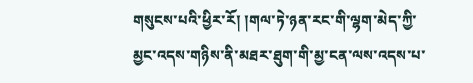གསུངས་པའི་ཕྱིར་རོ། །གལ་ཏེ་ཉན་རང་གི་ལྷག་མེད་ཀྱི་མྱང་འདས་གཉིས་ནི་མཐར་ཐུག་གི་མྱ་ངན་ལས་འདས་པ་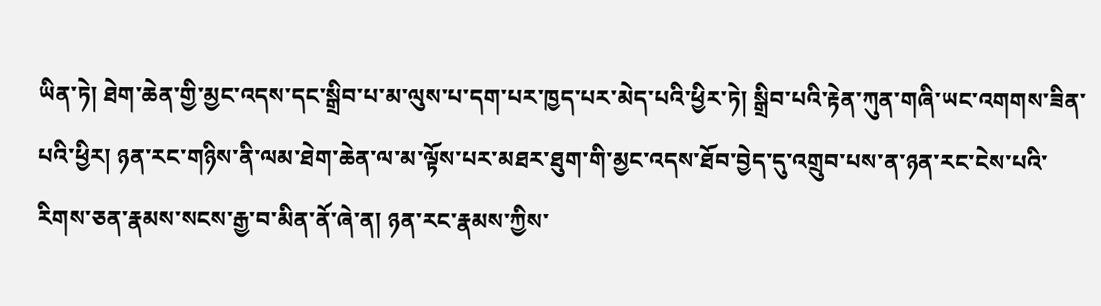ཡིན་ཏེ། ཐེག་ཆེན་གྱི་མྱང་འདས་དང་སྒྲིབ་པ་མ་ལུས་པ་དག་པར་ཁྱད་པར་མེད་པའི་ཕྱིར་ཏེ། སྒྲིབ་པའི་རྟེན་ཀུན་གཞི་ཡང་འགགས་ཟིན་པའི་ཕྱིར། ཉན་རང་གཉིས་ནི་ལམ་ཐེག་ཆེན་ལ་མ་ལྟོས་པར་མཐར་ཐུག་གི་མྱང་འདས་ཐོབ་བྱེད་དུ་འགྲུབ་པས་ན་ཉན་རང་ངེས་པའི་རིགས་ཅན་རྣམས་སངས་རྒྱ་བ་མིན་ནོ་ཞེ་ན། ཉན་རང་རྣམས་ཀྱིས་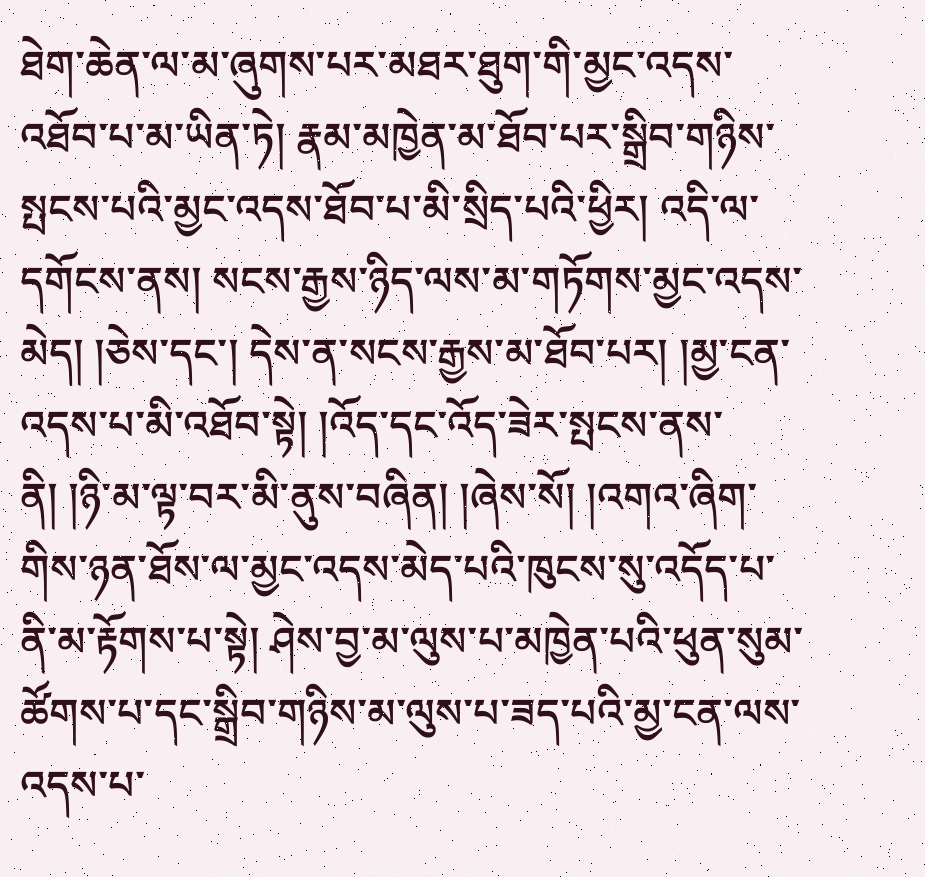ཐེག་ཆེན་ལ་མ་ཞུགས་པར་མཐར་ཐུག་གི་མྱང་འདས་འཐོབ་པ་མ་ཡིན་ཏེ། རྣམ་མཁྱེན་མ་ཐོབ་པར་སྒྲིབ་གཉིས་སྤངས་པའི་མྱང་འདས་ཐོབ་པ་མི་སྲིད་པའི་ཕྱིར། འདི་ལ་དགོངས་ནས། སངས་རྒྱས་ཉིད་ལས་མ་གཏོགས་མྱང་འདས་མེད། །ཅེས་དང་། དེས་ན་སངས་རྒྱས་མ་ཐོབ་པར། །མྱ་ངན་འདས་པ་མི་འཐོབ་སྟེ། །འོད་དང་འོད་ཟེར་སྤངས་ནས་ནི། །ཉི་མ་ལྟ་བར་མི་ནུས་བཞིན། །ཞེས་སོ། །འགའ་ཞིག་གིས་ཉན་ཐོས་ལ་མྱང་འདས་མེད་པའི་ཁུངས་སུ་འདོད་པ་ནི་མ་རྟོགས་པ་སྟེ། ཤེས་བྱ་མ་ལུས་པ་མཁྱེན་པའི་ཕུན་སུམ་ཚོགས་པ་དང་སྒྲིབ་གཉིས་མ་ལུས་པ་ཟད་པའི་མྱ་ངན་ལས་འདས་པ་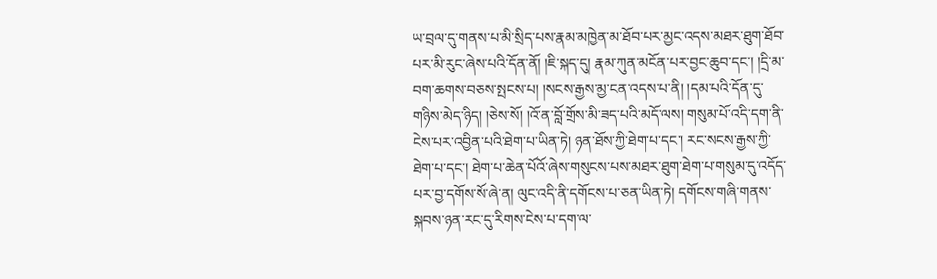ཡ་བྲལ་དུ་གནས་པ་མི་སྲིད་པས་རྣམ་མཁྱེན་མ་ཐོབ་པར་མྱང་འདས་མཐར་ཐུག་ཐོབ་པར་མི་རུང་ཞེས་པའི་དོན་ནོ། །ཇི་སྐད་དུ། རྣམ་ཀུན་མངོན་པར་བྱང་ཆུབ་དང་། །དྲི་མ་བག་ཆགས་བཅས་སྤངས་པ། །སངས་རྒྱས་མྱ་ངན་འདས་པ་ནི། །དམ་པའི་དོན་དུ་གཉིས་མེད་ཉིད། །ཅེས་སོ། །འོ་ན་བློ་གྲོས་མི་ཟད་པའི་མདོ་ལས། གསུམ་པོ་འདི་དག་ནི་ངེས་པར་འབྱིན་པའི་ཐེག་པ་ཡིན་ཏེ། ཉན་ཐོས་ཀྱི་ཐེག་པ་དང་། རང་སངས་རྒྱས་ཀྱི་ཐེག་པ་དང་། ཐེག་པ་ཆེན་པོའོ་ཞེས་གསུངས་པས་མཐར་ཐུག་ཐེག་པ་གསུམ་དུ་འདོད་པར་བྱ་དགོས་སོ་ཞེ་ན། ལུང་འདི་ནི་དགོངས་པ་ཅན་ཡིན་ཏེ། དགོངས་གཞི་གནས་སྐབས་ཉན་རང་དུ་རིགས་ངེས་པ་དག་ལ་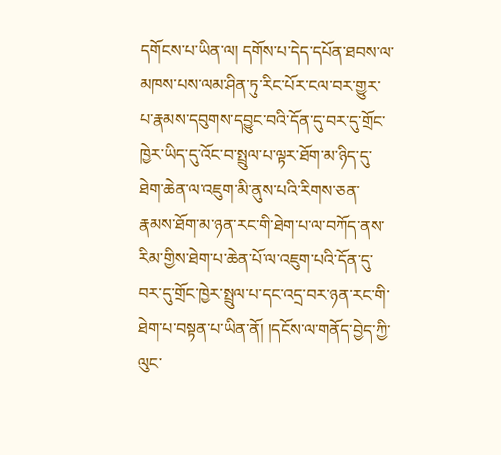དགོངས་པ་ཡིན་ལ། དགོས་པ་དེད་དཔོན་ཐབས་ལ་མཁས་པས་ལམ་ཤིན་ཏུ་རིང་པོར་ངལ་བར་གྱུར་པ་རྣམས་དབུགས་དབྱུང་བའི་དོན་དུ་བར་དུ་གྲོང་ཁྱེར་ཡིད་དུ་འོང་བ་སྤྲུལ་པ་ལྟར་ཐོག་མ་ཉིད་དུ་ཐེག་ཆེན་ལ་འཇུག་མི་ནུས་པའི་རིགས་ཅན་རྣམས་ཐོག་མ་ཉན་རང་གི་ཐེག་པ་ལ་བཀོད་ནས་རིམ་གྱིས་ཐེག་པ་ཆེན་པོ་ལ་འཇུག་པའི་དོན་དུ་བར་དུ་གྲོང་ཁྱེར་སྤྲུལ་པ་དང་འདྲ་བར་ཉན་རང་གི་ཐེག་པ་བསྟན་པ་ཡིན་ནོ། །དངོས་ལ་གནོད་བྱེད་ཀྱི་ལུང་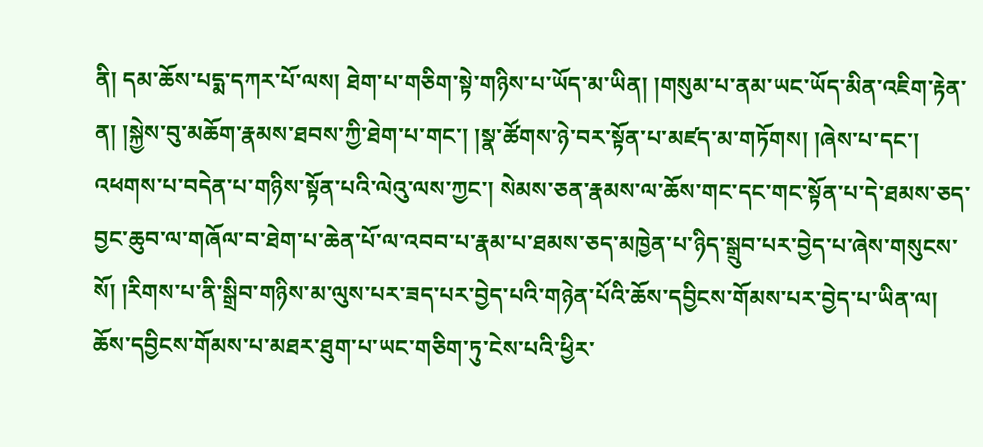ནི། དམ་ཆོས་པདྨ་དཀར་པོ་ལས། ཐེག་པ་གཅིག་སྟེ་གཉིས་པ་ཡོད་མ་ཡིན། །གསུམ་པ་ནམ་ཡང་ཡོད་མིན་འཇིག་རྟེན་ན། །སྐྱེས་བུ་མཆོག་རྣམས་ཐབས་ཀྱི་ཐེག་པ་གང་། །སྣ་ཚོགས་ཉེ་བར་སྟོན་པ་མཛད་མ་གཏོགས། །ཞེས་པ་དང་། འཕགས་པ་བདེན་པ་གཉིས་སྟོན་པའི་ལེའུ་ལས་ཀྱང་། སེམས་ཅན་རྣམས་ལ་ཆོས་གང་དང་གང་སྟོན་པ་དེ་ཐམས་ཅད་བྱང་ཆུབ་ལ་གཞོལ་བ་ཐེག་པ་ཆེན་པོ་ལ་འབབ་པ་རྣམ་པ་ཐམས་ཅད་མཁྱེན་པ་ཉིད་སྒྲུབ་པར་བྱེད་པ་ཞེས་གསུངས་སོ། །རིགས་པ་ནི་སྒྲིབ་གཉིས་མ་ལུས་པར་ཟད་པར་བྱེད་པའི་གཉེན་པོའི་ཆོས་དབྱིངས་གོམས་པར་བྱེད་པ་ཡིན་ལ། ཆོས་དབྱིངས་གོམས་པ་མཐར་ཐུག་པ་ཡང་གཅིག་ཏུ་ངེས་པའི་ཕྱིར་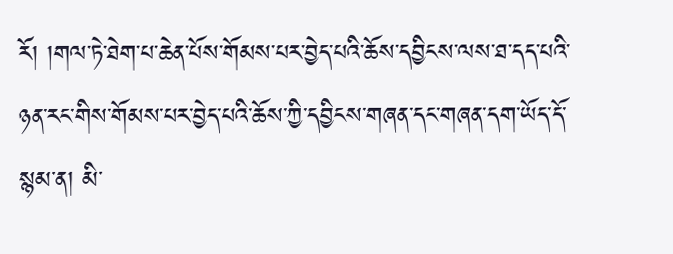རོ། །གལ་ཏེ་ཐེག་པ་ཆེན་པོས་གོམས་པར་བྱེད་པའི་ཆོས་དབྱིངས་ལས་ཐ་དད་པའི་ཉན་རང་གིས་གོམས་པར་བྱེད་པའི་ཆོས་ཀྱི་དབྱིངས་གཞན་དང་གཞན་དག་ཡོད་དོ་སྙམ་ན། མི་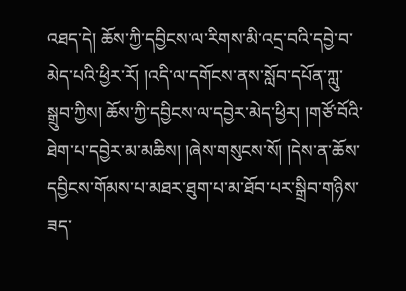འཐད་དེ། ཆོས་ཀྱི་དབྱིངས་ལ་རིགས་མི་འདྲ་བའི་དབྱེ་བ་མེད་པའི་ཕྱིར་རོ། །འདི་ལ་དགོངས་ནས་སློབ་དཔོན་ཀླུ་སྒྲུབ་ཀྱིས། ཆོས་ཀྱི་དབྱིངས་ལ་དབྱེར་མེད་ཕྱིར། །གཙོ་བོའི་ཐེག་པ་དབྱེར་མ་མཆིས། །ཞེས་གསུངས་སོ། །དེས་ན་ཆོས་དབྱིངས་གོམས་པ་མཐར་ཐུག་པ་མ་ཐོབ་པར་སྒྲིབ་གཉིས་ཟད་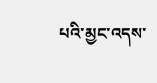པའི་མྱང་འདས་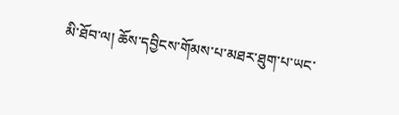མི་ཐོབ་ལ། ཆོས་དབྱིངས་གོམས་པ་མཐར་ཐུག་པ་ཡང་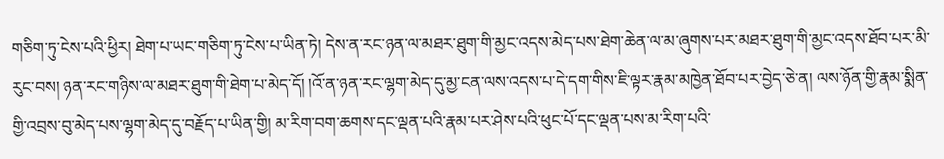གཅིག་ཏུ་ངེས་པའི་ཕྱིར། ཐེག་པ་ཡང་གཅིག་ཏུ་ངེས་པ་ཡིན་ཏེ། དེས་ན་རང་ཉན་ལ་མཐར་ཐུག་གི་མྱང་འདས་མེད་པས་ཐེག་ཆེན་ལ་མ་ཞུགས་པར་མཐར་ཐུག་གི་མྱང་འདས་ཐོབ་པར་མི་རུང་བས། ཉན་རང་གཉིས་ལ་མཐར་ཐུག་གི་ཐེག་པ་མེད་དོ། །འོ་ན་ཉན་རང་ལྷག་མེད་དུ་མྱ་ངན་ལས་འདས་པ་དེ་དག་གིས་ཇི་ལྟར་རྣམ་མཁྱེན་ཐོབ་པར་བྱེད་ཅེ་ན། ལས་ཉོན་གྱི་རྣམ་སྨིན་གྱི་འབྲས་བུ་མེད་པས་ལྷག་མེད་དུ་བརྗོད་པ་ཡིན་གྱི། མ་རིག་བག་ཆགས་དང་ལྡན་པའི་རྣམ་པར་ཤེས་པའི་ཕུང་པོ་དང་ལྡན་པས་མ་རིག་པའི་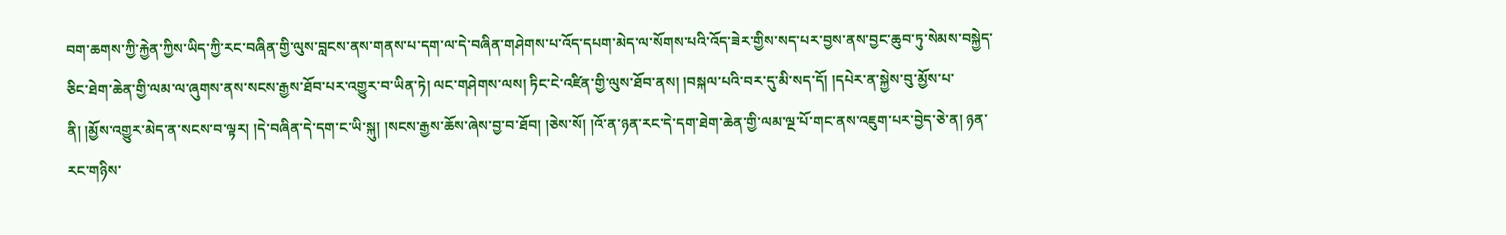བག་ཆགས་ཀྱི་རྐྱེན་ཀྱིས་ཡིད་ཀྱི་རང་བཞིན་གྱི་ལུས་བླངས་ནས་གནས་པ་དག་ལ་དེ་བཞིན་གཤེགས་པ་འོད་དཔག་མེད་ལ་སོགས་པའི་འོད་ཟེར་གྱིས་སད་པར་བྱས་ནས་བྱང་ཆུབ་ཏུ་སེམས་བསྐྱེད་ཅིང་ཐེག་ཆེན་གྱི་ལམ་ལ་ཞུགས་ནས་སངས་རྒྱས་ཐོབ་པར་འགྱུར་བ་ཡིན་ཏེ། ལང་གཤེགས་ལས། ཏིང་ངེ་འཛིན་གྱི་ལུས་ཐོབ་ནས། །བསྐལ་པའི་བར་དུ་མི་སད་དོ། །དཔེར་ན་སྐྱེས་བུ་མྱོས་པ་ནི། །མྱོས་འགྱུར་མེད་ན་སངས་བ་ལྟར། །དེ་བཞིན་དེ་དག་ང་ཡི་སྐུ། །སངས་རྒྱས་ཆོས་ཞེས་བྱ་བ་ཐོབ། །ཅེས་སོ། །འོ་ན་ཉན་རང་དེ་དག་ཐེག་ཆེན་གྱི་ལམ་ལྔ་པོ་གང་ནས་འཇུག་པར་བྱེད་ཅེ་ན། ཉན་རང་གཉིས་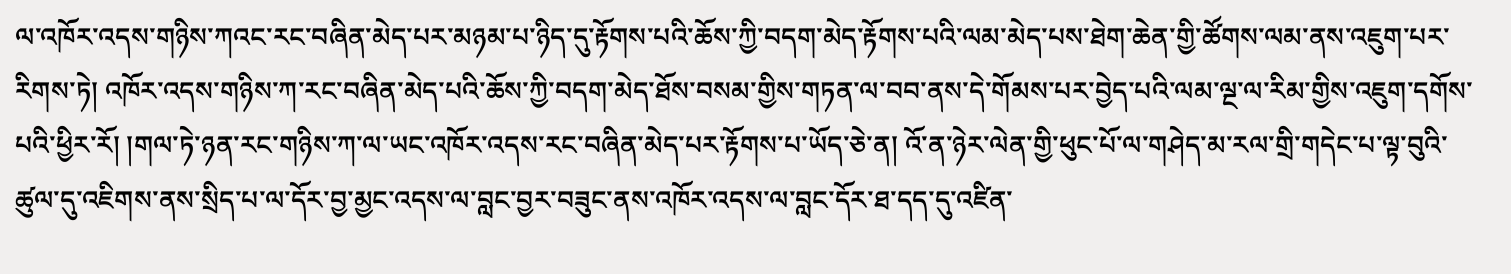ལ་འཁོར་འདས་གཉིས་ཀའང་རང་བཞིན་མེད་པར་མཉམ་པ་ཉིད་དུ་རྟོགས་པའི་ཆོས་ཀྱི་བདག་མེད་རྟོགས་པའི་ལམ་མེད་པས་ཐེག་ཆེན་གྱི་ཚོགས་ལམ་ནས་འཇུག་པར་རིགས་ཏེ། འཁོར་འདས་གཉིས་ཀ་རང་བཞིན་མེད་པའི་ཆོས་ཀྱི་བདག་མེད་ཐོས་བསམ་གྱིས་གཏན་ལ་བབ་ནས་དེ་གོམས་པར་བྱེད་པའི་ལམ་ལྔ་ལ་རིམ་གྱིས་འཇུག་དགོས་པའི་ཕྱིར་རོ། །གལ་ཏེ་ཉན་རང་གཉིས་ཀ་ལ་ཡང་འཁོར་འདས་རང་བཞིན་མེད་པར་རྟོགས་པ་ཡོད་ཅེ་ན། འོ་ན་ཉེར་ལེན་གྱི་ཕུང་པོ་ལ་གཤེད་མ་རལ་གྲི་གདེང་པ་ལྟ་བུའི་ཚུལ་དུ་འཇིགས་ནས་སྲིད་པ་ལ་དོར་བྱ་མྱང་འདས་ལ་བླང་བྱར་བཟུང་ནས་འཁོར་འདས་ལ་བླང་དོར་ཐ་དད་དུ་འཛིན་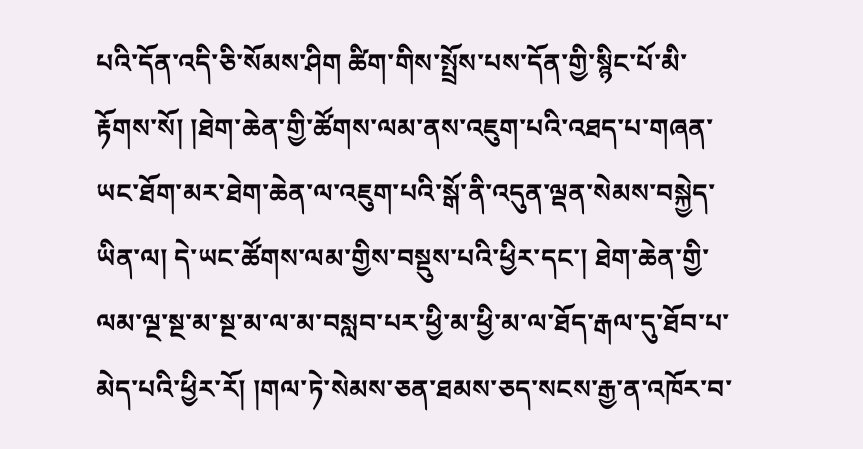པའི་དོན་འདི་ཅི་སོམས་ཤིག ཚིག་གིས་སྤྲོས་པས་དོན་གྱི་སྙིང་པོ་མི་རྟོགས་སོ། །ཐེག་ཆེན་གྱི་ཚོགས་ལམ་ནས་འཇུག་པའི་འཐད་པ་གཞན་ཡང་ཐོག་མར་ཐེག་ཆེན་ལ་འཇུག་པའི་སྒོ་ནི་འདུན་ལྡན་སེམས་བསྐྱེད་ཡིན་ལ། དེ་ཡང་ཚོགས་ལམ་གྱིས་བསྡུས་པའི་ཕྱིར་དང་། ཐེག་ཆེན་གྱི་ལམ་ལྔ་སྔ་མ་སྔ་མ་ལ་མ་བསླབ་པར་ཕྱི་མ་ཕྱི་མ་ལ་ཐོད་རྒལ་དུ་ཐོབ་པ་མེད་པའི་ཕྱིར་རོ། །གལ་ཏེ་སེམས་ཅན་ཐམས་ཅད་སངས་རྒྱ་ན་འཁོར་བ་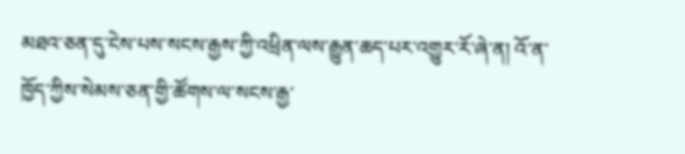མཐའ་ཅན་དུ་ངེས་པས་སངས་རྒྱས་ཀྱི་འཕྲིན་ལས་རྒྱུན་ཆད་པར་འགྱུར་རོ་ཞེ་ན། འོ་ན་ཁྱོད་ཀྱིས་སེམས་ཅན་གྱི་ཚོགས་ལ་སངས་རྒྱ་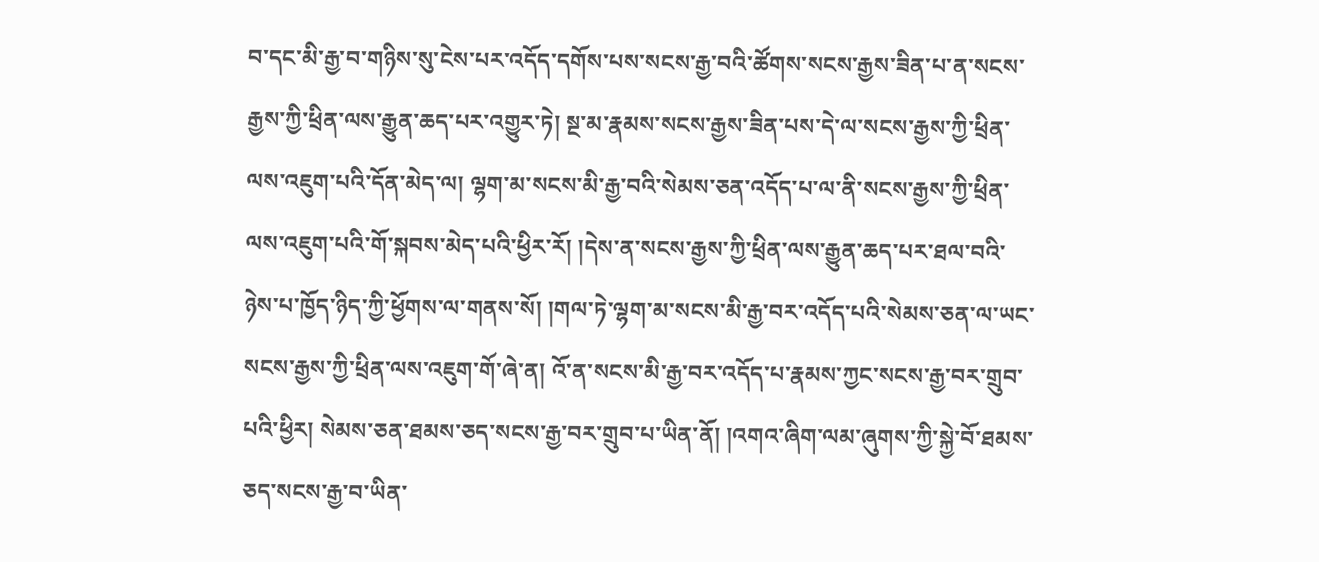བ་དང་མི་རྒྱ་བ་གཉིས་སུ་ངེས་པར་འདོད་དགོས་པས་སངས་རྒྱ་བའི་ཚོགས་སངས་རྒྱས་ཟིན་པ་ན་སངས་རྒྱས་ཀྱི་ཕྲིན་ལས་རྒྱུན་ཆད་པར་འགྱུར་ཏེ། སྔ་མ་རྣམས་སངས་རྒྱས་ཟིན་པས་དེ་ལ་སངས་རྒྱས་ཀྱི་ཕྲིན་ལས་འཇུག་པའི་དོན་མེད་ལ། ལྷག་མ་སངས་མི་རྒྱ་བའི་སེམས་ཅན་འདོད་པ་ལ་ནི་སངས་རྒྱས་ཀྱི་ཕྲིན་ལས་འཇུག་པའི་གོ་སྐབས་མེད་པའི་ཕྱིར་རོ། །དེས་ན་སངས་རྒྱས་ཀྱི་ཕྲིན་ལས་རྒྱུན་ཆད་པར་ཐལ་བའི་ཉེས་པ་ཁྱོད་ཉིད་ཀྱི་ཕྱོགས་ལ་གནས་སོ། །གལ་ཏེ་ལྷག་མ་སངས་མི་རྒྱ་བར་འདོད་པའི་སེམས་ཅན་ལ་ཡང་སངས་རྒྱས་ཀྱི་ཕྲིན་ལས་འཇུག་གོ་ཞེ་ན། འོ་ན་སངས་མི་རྒྱ་བར་འདོད་པ་རྣམས་ཀྱང་སངས་རྒྱ་བར་གྲུབ་པའི་ཕྱིར། སེམས་ཅན་ཐམས་ཅད་སངས་རྒྱ་བར་གྲུབ་པ་ཡིན་ནོ། །འགའ་ཞིག་ལམ་ཞུགས་ཀྱི་སྐྱེ་བོ་ཐམས་ཅད་སངས་རྒྱ་བ་ཡིན་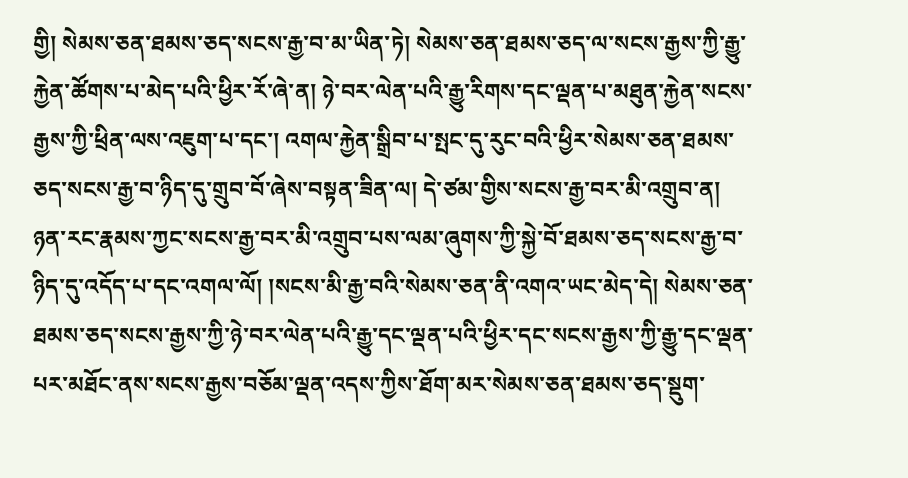གྱི། སེམས་ཅན་ཐམས་ཅད་སངས་རྒྱ་བ་མ་ཡིན་ཏེ། སེམས་ཅན་ཐམས་ཅད་ལ་སངས་རྒྱས་ཀྱི་རྒྱུ་རྐྱེན་ཚོགས་པ་མེད་པའི་ཕྱིར་རོ་ཞེ་ན། ཉེ་བར་ལེན་པའི་རྒྱུ་རིགས་དང་ལྡན་པ་མཐུན་རྐྱེན་སངས་རྒྱས་ཀྱི་ཕྲིན་ལས་འཇུག་པ་དང་། འགལ་རྐྱེན་སྒྲིབ་པ་སྤང་དུ་རུང་བའི་ཕྱིར་སེམས་ཅན་ཐམས་ཅད་སངས་རྒྱ་བ་ཉིད་དུ་གྲུབ་བོ་ཞེས་བསྟན་ཟིན་ལ། དེ་ཙམ་གྱིས་སངས་རྒྱ་བར་མི་འགྲུབ་ན། ཉན་རང་རྣམས་ཀྱང་སངས་རྒྱ་བར་མི་འགྲུབ་པས་ལམ་ཞུགས་ཀྱི་སྐྱེ་བོ་ཐམས་ཅད་སངས་རྒྱ་བ་ཉིད་དུ་འདོད་པ་དང་འགལ་ལོ། །སངས་མི་རྒྱ་བའི་སེམས་ཅན་ནི་འགའ་ཡང་མེད་དེ། སེམས་ཅན་ཐམས་ཅད་སངས་རྒྱས་ཀྱི་ཉེ་བར་ལེན་པའི་རྒྱུ་དང་ལྡན་པའི་ཕྱིར་དང་སངས་རྒྱས་ཀྱི་རྒྱུ་དང་ལྡན་པར་མཐོང་ནས་སངས་རྒྱས་བཅོམ་ལྡན་འདས་ཀྱིས་ཐོག་མར་སེམས་ཅན་ཐམས་ཅད་སྡུག་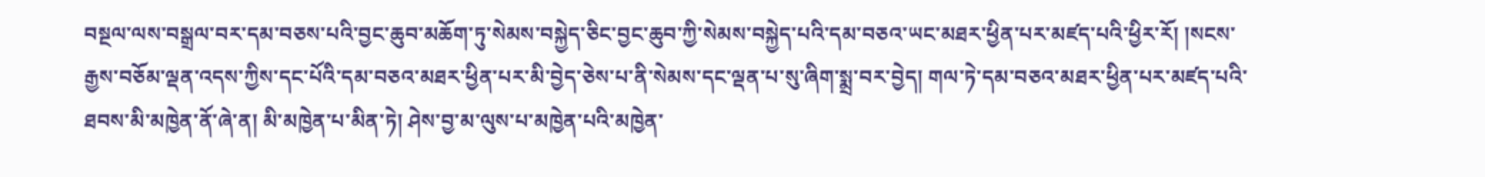བསྔལ་ལས་བསྒྲལ་བར་དམ་བཅས་པའི་བྱང་ཆུབ་མཆོག་ཏུ་སེམས་བསྐྱེད་ཅིང་བྱང་ཆུབ་ཀྱི་སེམས་བསྐྱེད་པའི་དམ་བཅའ་ཡང་མཐར་ཕྱིན་པར་མཛད་པའི་ཕྱིར་རོ། །སངས་རྒྱས་བཅོམ་ལྡན་འདས་ཀྱིས་དང་པོའི་དམ་བཅའ་མཐར་ཕྱིན་པར་མི་བྱེད་ཅེས་པ་ནི་སེམས་དང་ལྡན་པ་སུ་ཞིག་སྨྲ་བར་བྱེད། གལ་ཏེ་དམ་བཅའ་མཐར་ཕྱིན་པར་མཛད་པའི་ཐབས་མི་མཁྱེན་ནོ་ཞེ་ན། མི་མཁྱེན་པ་མིན་ཏེ། ཤེས་བྱ་མ་ལུས་པ་མཁྱེན་པའི་མཁྱེན་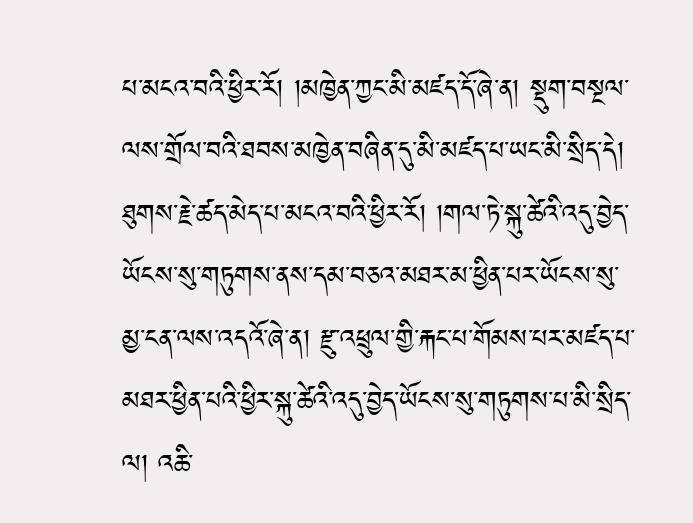པ་མངའ་བའི་ཕྱིར་རོ། །མཁྱེན་ཀྱང་མི་མཛད་དོ་ཞེ་ན། སྡུག་བསྔལ་ལས་གྲོལ་བའི་ཐབས་མཁྱེན་བཞིན་དུ་མི་མཛད་པ་ཡང་མི་སྲིད་དེ། ཐུགས་རྗེ་ཚད་མེད་པ་མངའ་བའི་ཕྱིར་རོ། །གལ་ཏེ་སྐུ་ཚེའི་འདུ་བྱེད་ཡོངས་སུ་གཏུགས་ནས་དམ་བཅའ་མཐར་མ་ཕྱིན་པར་ཡོངས་སུ་མྱ་ངན་ལས་འདའོ་ཞེ་ན། རྫུ་འཕྲུལ་གྱི་རྐང་པ་གོམས་པར་མཛད་པ་མཐར་ཕྱིན་པའི་ཕྱིར་སྐུ་ཚེའི་འདུ་བྱེད་ཡོངས་སུ་གཏུགས་པ་མི་སྲིད་ལ། འཆི་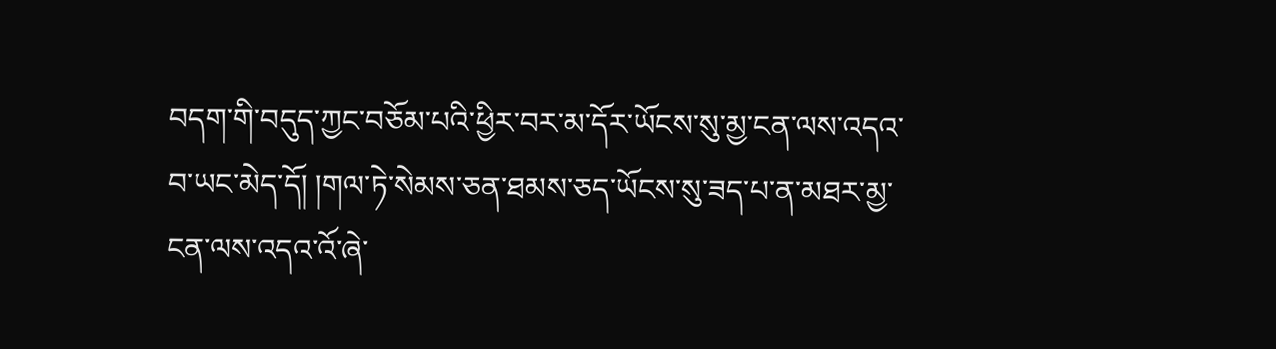བདག་གི་བདུད་ཀྱང་བཅོམ་པའི་ཕྱིར་བར་མ་དོར་ཡོངས་སུ་མྱ་ངན་ལས་འདའ་བ་ཡང་མེད་དོ། །གལ་ཏེ་སེམས་ཅན་ཐམས་ཅད་ཡོངས་སུ་ཟད་པ་ན་མཐར་མྱ་ངན་ལས་འདའ་འོ་ཞེ་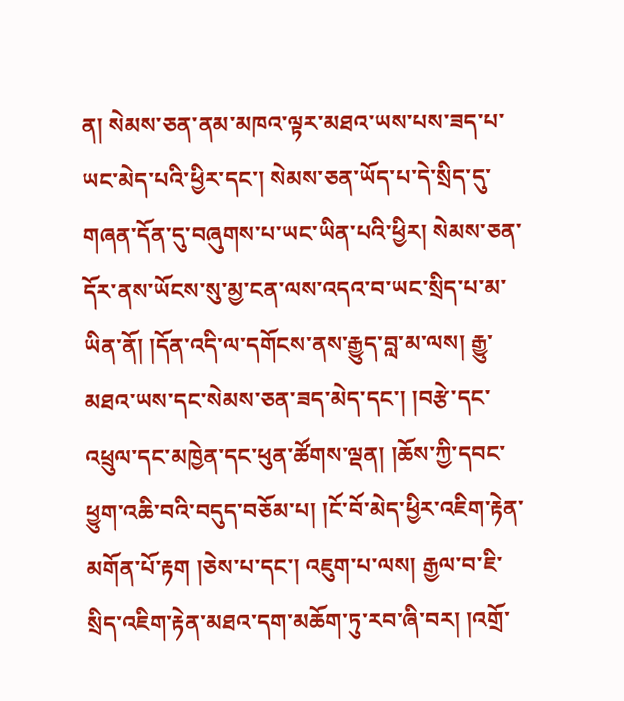ན། སེམས་ཅན་ནམ་མཁའ་ལྟར་མཐའ་ཡས་པས་ཟད་པ་ཡང་མེད་པའི་ཕྱིར་དང་། སེམས་ཅན་ཡོད་པ་དེ་སྲིད་དུ་གཞན་དོན་དུ་བཞུགས་པ་ཡང་ཡིན་པའི་ཕྱིར། སེམས་ཅན་དོར་ནས་ཡོངས་སུ་མྱ་ངན་ལས་འདའ་བ་ཡང་སྲིད་པ་མ་ཡིན་ནོ། །དོན་འདི་ལ་དགོངས་ནས་རྒྱུད་བླ་མ་ལས། རྒྱུ་མཐའ་ཡས་དང་སེམས་ཅན་ཟད་མེད་དང་། །བརྩེ་དང་འཕྲུལ་དང་མཁྱེན་དང་ཕུན་ཚོགས་ལྡན། །ཆོས་ཀྱི་དབང་ཕྱུག་འཆི་བའི་བདུད་བཅོམ་པ། །ངོ་བོ་མེད་ཕྱིར་འཇིག་རྟེན་མགོན་པོ་རྟག །ཅེས་པ་དང་། འཇུག་པ་ལས། རྒྱལ་བ་ཇི་སྲིད་འཇིག་རྟེན་མཐའ་དག་མཆོག་ཏུ་རབ་ཞི་བར། །འགྲོ་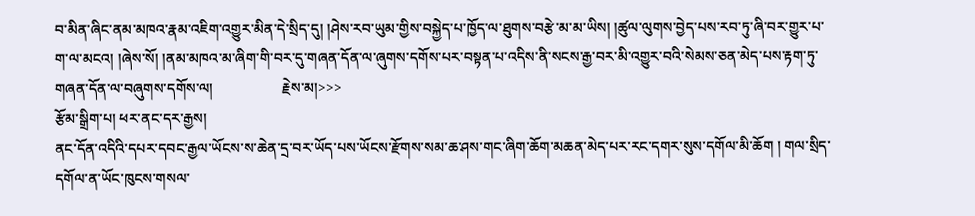བ་མིན་ཞིང་ནམ་མཁའ་རྣམ་འཇིག་འགྱུར་མིན་དེ་སྲིད་དུ། །ཤེས་རབ་ཡུམ་གྱིས་བསྐྱེད་པ་ཁྱོད་ལ་ཐུགས་བརྩེ་མ་མ་ཡིས། །ཚུལ་ལུགས་བྱེད་པས་རབ་ཏུ་ཞི་བར་གྱུར་པ་ག་ལ་མངའ། །ཞེས་སོ། །ནམ་མཁའ་མ་ཞིག་གི་བར་དུ་གཞན་དོན་ལ་ཞུགས་དགོས་པར་བསྟན་པ་འདིས་ནི་སངས་རྒྱ་བར་མི་འགྱུར་བའི་སེམས་ཅན་མེད་པས་རྟག་ཏུ་གཞན་དོན་ལ་བཞུགས་དགོས་ལ།                   རྗེས་མ།>>>
རྩོམ་སྒྲིག་པ། ཕར་ནང་དར་རྒྱས།
ནང་དོན་འདིའི་དཔར་དབང་རྒྱལ་ཡོངས་ས་ཆེན་དྲ་བར་ཡོད་པས་ཡོངས་རྫོགས་སམ་ཆ་ཤས་གང་ཞིག་ཆོག་མཆན་མེད་པར་རང་དགར་སུས་དགོལ་མི་ཆོག ། གལ་སྲིད་དགོལ་ན་ཡོང་ཁུངས་གསལ་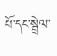པོ་དང་སྦྲེལ་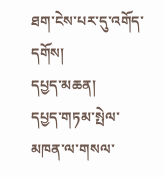ཐག་ངེས་པར་དུ་འགོད་དགོས།
དཔྱད་མཆན།
དཔྱད་གཏམ་སྤེལ་མཁན་ལ་གསལ་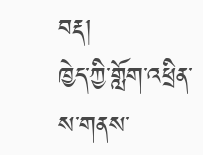བརྡ།
ཁྱེད་ཀྱི་གློག་འཕྲིན་ས་གནས་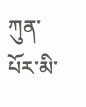ཀུན་པོར་མི་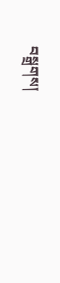བསྒྲགས།